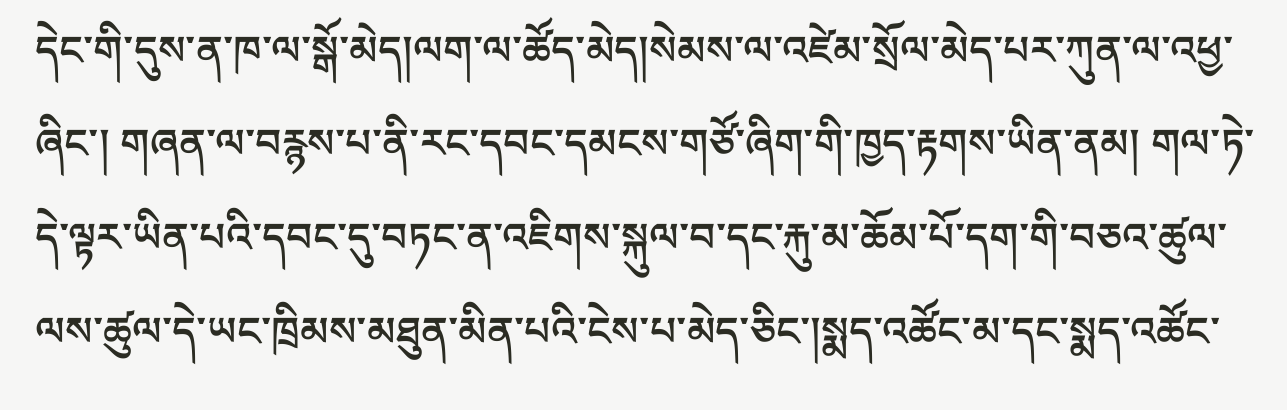དེང་གི་དུས་ན་ཁ་ལ་སྒོ་མེད།ལག་ལ་ཚོད་མེད།སེམས་ལ་འཛེམ་སྲོལ་མེད་པར་ཀུན་ལ་འཕྱ་ཞིང་། གཞན་ལ་བརྙས་པ་ནི་རང་དབང་དམངས་གཙོ་ཞིག་གི་ཁྱད་རྟགས་ཡིན་ནམ། གལ་ཏེ་དེ་ལྟར་ཡིན་པའི་དབང་དུ་བཏང་ན་འཇིགས་སྐུལ་བ་དང་རྐུ་མ་ཆོམ་པོ་དག་གི་བཅའ་ཚུལ་ལས་ཚུལ་དེ་ཡང་ཁྲིམས་མཐུན་མིན་པའི་ངེས་པ་མེད་ཅིང་།སྨད་འཚོང་མ་དང་སྨད་འཚོང་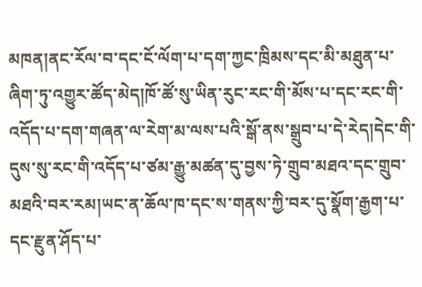མཁན།ནང་རོལ་བ་དང་ངོ་ལོག་པ་དག་ཀྱང་ཁྲིམས་དང་མི་མཐུན་པ་ཞིག་ཏུ་འགྱུར་ཚོད་མེད།ཁོ་ཚོ་སུ་ཡིན་རུང་རང་གི་མོས་པ་དང་རང་གི་འདོད་པ་དག་གཞན་ལ་རེག་མ་ལས་པའི་སྒོ་ནས་སྒྲུབ་པ་དེ་རེད།དེང་གི་དུས་སུ་རང་གི་འདོད་པ་ཙམ་རྒྱུ་མཚན་དུ་བྱས་ཏེ་གྲུབ་མཐའ་དང་གྲུབ་མཐའི་བར་རམ།ཡང་ན་ཆོལ་ཁ་དང་ས་གནས་ཀྱི་བར་དུ་སྣོག་རྒྱག་པ་དང་རྫུན་ཤོད་པ་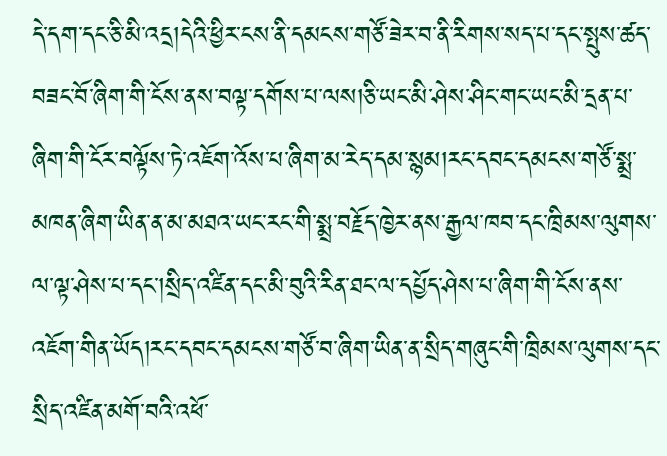དེ་དག་དང་ཅི་མི་འདྲ།དེའི་ཕྱིར་ངས་ནི་དམངས་གཙོ་ཟེར་བ་ནི་རིགས་སད་པ་དང་སྤུས་ཚད་བཟང་བོ་ཞིག་གི་ངོས་ནས་བལྟ་དགོས་པ་ལས།ཅི་ཡང་མི་ཤེས་ཤིང་གང་ཡང་མི་དྲན་པ་ཞིག་གི་ངོར་བལྟོས་ཏེ་འཇོག་འོས་པ་ཞིག་མ་རེད་དམ་སྙམ།རང་དབང་དམངས་གཙོ་སྨྲ་མཁན་ཞིག་ཡིན་ན་མ་མཐའ་ཡང་རང་གི་སྨྲ་བརྗོད་ཁྱེར་ནས་རྒྱལ་ཁབ་དང་ཁྲིམས་ལུགས་ལ་ལྟ་ཤེས་པ་དང་།སྲིད་འཛིན་དང་མི་བུའི་རིན་ཐང་ལ་དཔྱོད་ཤེས་པ་ཞིག་གི་ངོས་ནས་འཇོག་གིན་ཡོད།རང་དབང་དམངས་གཙོ་བ་ཞིག་ཡིན་ན་སྲིད་གཞུང་གི་ཁྲིམས་ལུགས་དང་སྲིད་འཛིན་མགོ་བའི་འཕོ་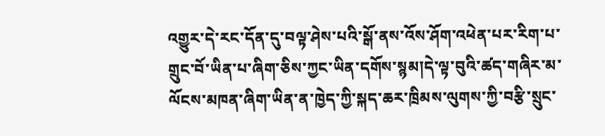འགྱུར་དེ་རང་དོན་དུ་བལྟ་ཤེས་པའི་སྒོ་ནས་འོས་ཤོག་འཕེན་པར་རིག་པ་གྲུང་བོ་ཡིན་པ་ཞིག་ཅིས་ཀྱང་ཡིན་དགོས་སྙམ།དེ་ལྟ་བུའི་ཚད་གཞིར་མ་ལོངས་མཁན་ཞིག་ཡིན་ན་ཁྱེད་ཀྱི་སྐད་ཆར་ཁྲིམས་ལུགས་ཀྱི་བརྩི་སྲུང་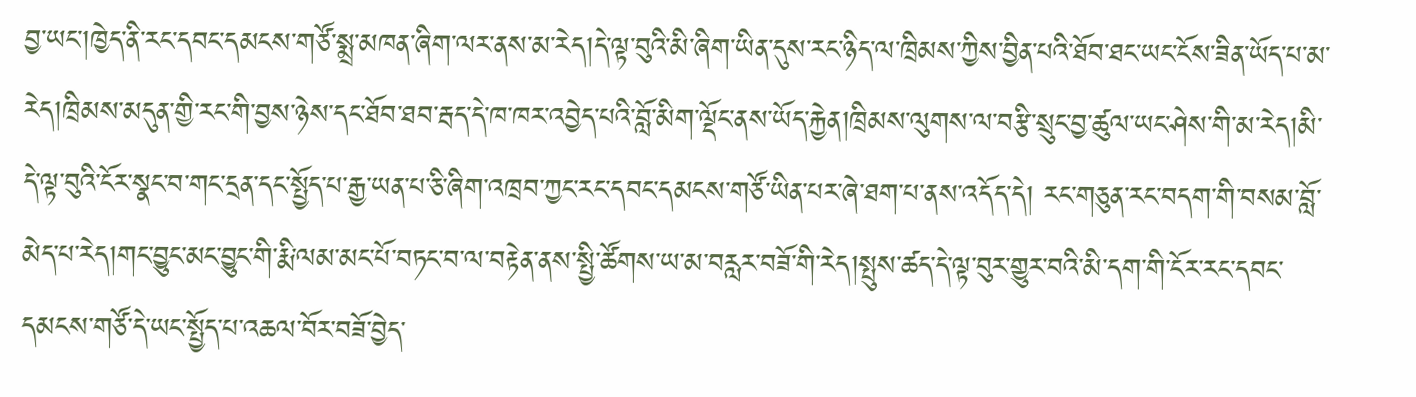བྱ་ཡང་།ཁྱེད་ནི་རང་དབང་དམངས་གཙོ་སྨྲ་མཁན་ཞིག་ལར་ནས་མ་རེད།དེ་ལྟ་བུའི་མི་ཞིག་ཡིན་དུས་རང་ཉིད་ལ་ཁྲིམས་ཀྱིས་བྱིན་པའི་ཐོབ་ཐང་ཡང་ངོས་ཟིན་ཡོད་པ་མ་རེད།ཁྲིམས་མདུན་གྱི་རང་གི་བྱས་ཉེས་དང་ཐོབ་ཐབ་རྦད་དེ་ཁ་ཁར་འབྱེད་པའི་བློ་མིག་ལྡོང་ནས་ཡོད་རྐྱེན།ཁྲིམས་ལུགས་ལ་བརྩི་སྲུང་བྱ་ཚུལ་ཡང་ཤེས་གི་མ་རེད།མི་དེ་ལྟ་བུའི་ངོར་སྣང་བ་གང་དྲན་དང་སྤྱོད་པ་རྒྱ་ཡན་པ་ཅི་ཞིག་འཁྲབ་ཀྱང་རང་དབང་དམངས་གཙོ་ཡིན་པར་ཞེ་ཐག་པ་ནས་འདོད་དེ། རང་གཅུན་རང་བདག་གི་བསམ་བློ་མེད་པ་རེད།གང་བྱུང་མང་བྱུང་གི་རྨི་ལམ་མང་པོ་བཏང་བ་ལ་བརྟེན་ནས་སྤྱི་ཚོགས་ཡ་མ་བརླར་བཟོ་གི་རེད།སྤུས་ཚད་དེ་ལྟ་བུར་གྱུར་བའི་མི་དག་གི་ངོར་རང་དབང་དམངས་གཙོ་དེ་ཡང་སྤྱོད་པ་འཆལ་བོར་བཟོ་བྱེད་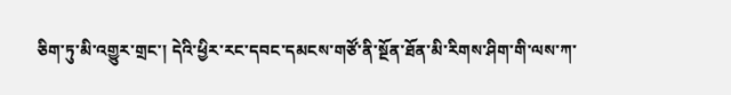ཅིག་ཏུ་མི་འགྱུར་གྲང་། དེའི་ཕྱིར་རང་དབང་དམངས་གཙོ་ནི་སྔོན་ཐོན་མི་རིགས་ཤིག་གི་ལས་ཀ་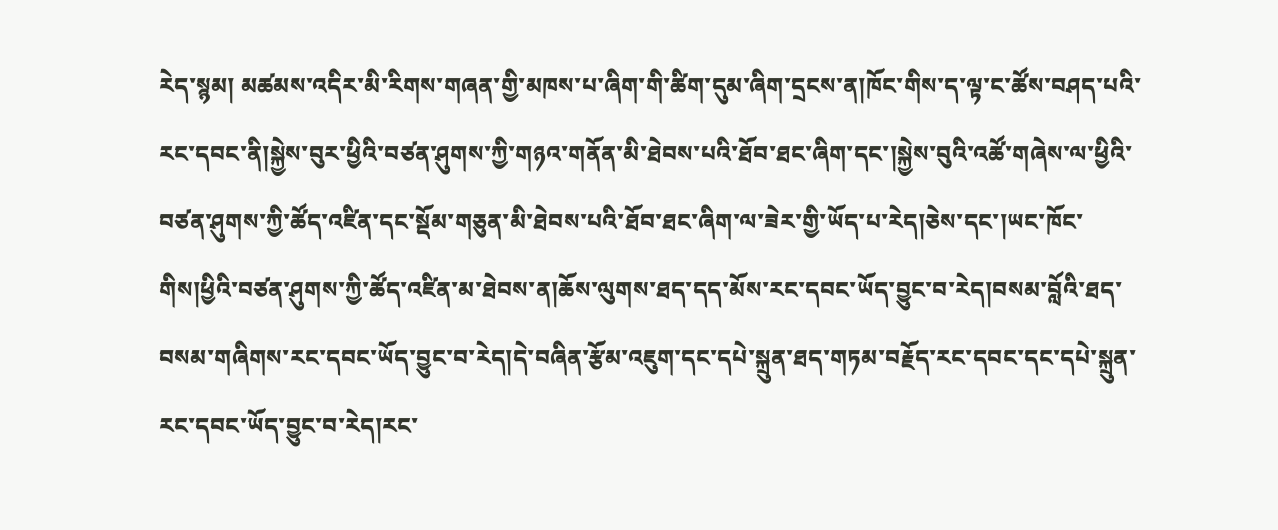རེད་སྙམ། མཚམས་འདིར་མི་རིགས་གཞན་གྱི་མཁས་པ་ཞིག་གི་ཚིག་དུམ་ཞིག་དྲངས་ན།ཁོང་གིས་ད་ལྟ་ང་ཚོས་བཤད་པའི་རང་དབང་ནི།སྐྱེས་བུར་ཕྱིའི་བཙན་ཤུགས་ཀྱི་གཉའ་གནོན་མི་ཐེབས་པའི་ཐོབ་ཐང་ཞིག་དང་།སྐྱེས་བུའི་འཚོ་གཞེས་ལ་ཕྱིའི་བཙན་ཤུགས་ཀྱི་ཚོད་འཛིན་དང་སྡོམ་གཅུན་མི་ཐེབས་པའི་ཐོབ་ཐང་ཞིག་ལ་ཟེར་གྱི་ཡོད་པ་རེད།ཅེས་དང་།ཡང་ཁོང་གིས།ཕྱིའི་བཙན་ཤུགས་ཀྱི་ཚོད་འཛིན་མ་ཐེབས་ན།ཆོས་ལུགས་ཐད་དད་མོས་རང་དབང་ཡོད་བྱུང་བ་རེད།བསམ་བློའི་ཐད་བསམ་གཞིགས་རང་དབང་ཡོད་བྱུང་བ་རེད།དེ་བཞིན་རྩོམ་འཇུག་དང་དཔེ་སྐྲུན་ཐད་གཏམ་བརྗོད་རང་དབང་དང་དཔེ་སྐྲུན་རང་དབང་ཡོད་བྱུང་བ་རེད།རང་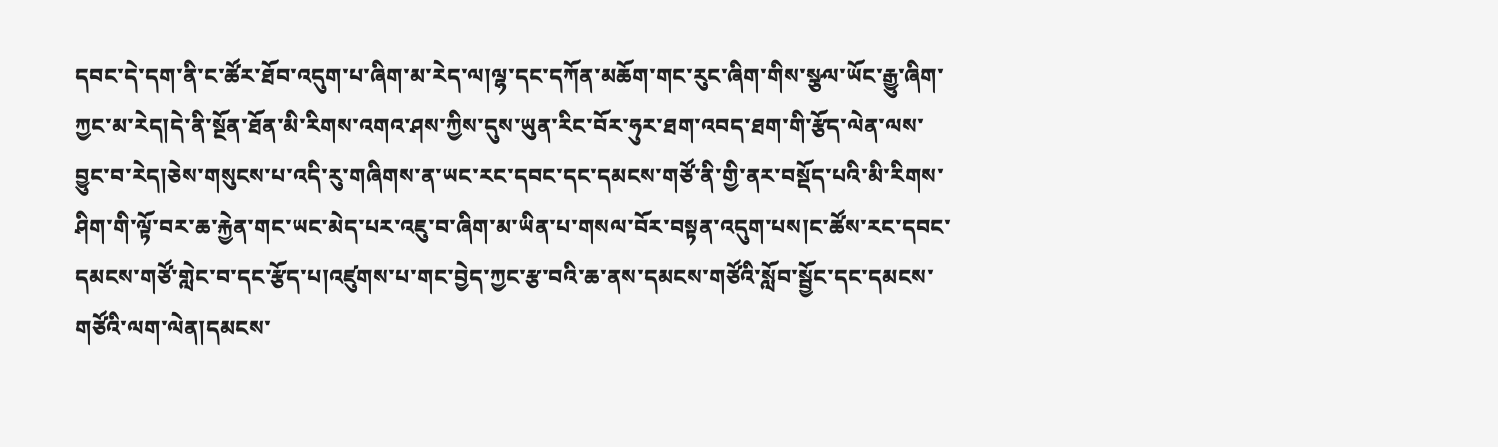དབང་དེ་དག་ནི་ང་ཚོར་ཐོབ་འདུག་པ་ཞིག་མ་རེད་ལ།ལྷ་དང་དཀོན་མཆོག་གང་རུང་ཞིག་གིས་སྩལ་ཡོང་རྒྱུ་ཞིག་ཀྱང་མ་རེད།དེ་ནི་སྔོན་ཐོན་མི་རིགས་འགའ་ཤས་ཀྱིས་དུས་ཡུན་རིང་བོར་ཧུར་ཐག་འབད་ཐག་གི་རྩོད་ལེན་ལས་བྱུང་བ་རེད།ཅེས་གསུངས་པ་འདི་རུ་གཞིགས་ན་ཡང་རང་དབང་དང་དམངས་གཙོ་ནི་གྱི་ནར་བསྡོད་པའི་མི་རིགས་ཤིག་གི་ལྟོ་བར་ཆ་རྐྱེན་གང་ཡང་མེད་པར་འཇུ་བ་ཞིག་མ་ཡིན་པ་གསལ་བོར་བསྟན་འདུག་པས།ང་ཚོས་རང་དབང་དམངས་གཙོ་གླེང་བ་དང་རྩོད་པ།འཛུགས་པ་གང་བྱེད་ཀྱང་རྩ་བའི་ཆ་ནས་དམངས་གཙོའི་སློབ་སྦྱོང་དང་དམངས་གཙོའི་ལག་ལེན།དམངས་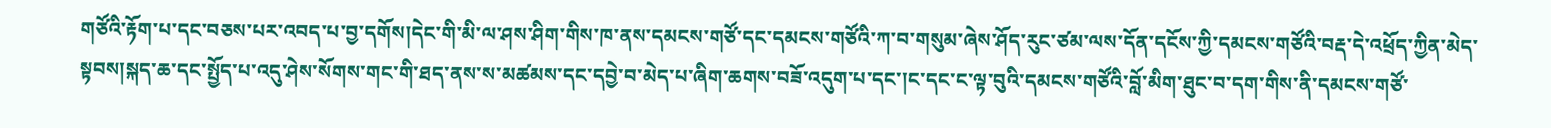གཙོའི་རྟོག་པ་དང་བཅས་པར་འབད་པ་བྱ་དགོས།དེང་གི་མི་ལ་ཤས་ཤིག་གིས་ཁ་ནས་དམངས་གཙོ་དང་དམངས་གཙོའི་ཀ་བ་གསུམ་ཞེས་ཤོད་རུང་ཙམ་ལས་དོན་དངོས་ཀྱི་དམངས་གཙོའི་བརྡ་དེ་འཕྲོད་ཀྱིན་མེད་སྟབས།སྐད་ཆ་དང་སྤྱོད་པ་འདུ་ཤེས་སོགས་གང་གི་ཐད་ནས་ས་མཚམས་དང་དབྱེ་བ་མེད་པ་ཞིག་ཆགས་བཟོ་འདུག་པ་དང་།ང་དང་ང་ལྟ་བུའི་དམངས་གཙོའི་བློ་མིག་ཐུང་བ་དག་གིས་ནི་དམངས་གཙོ་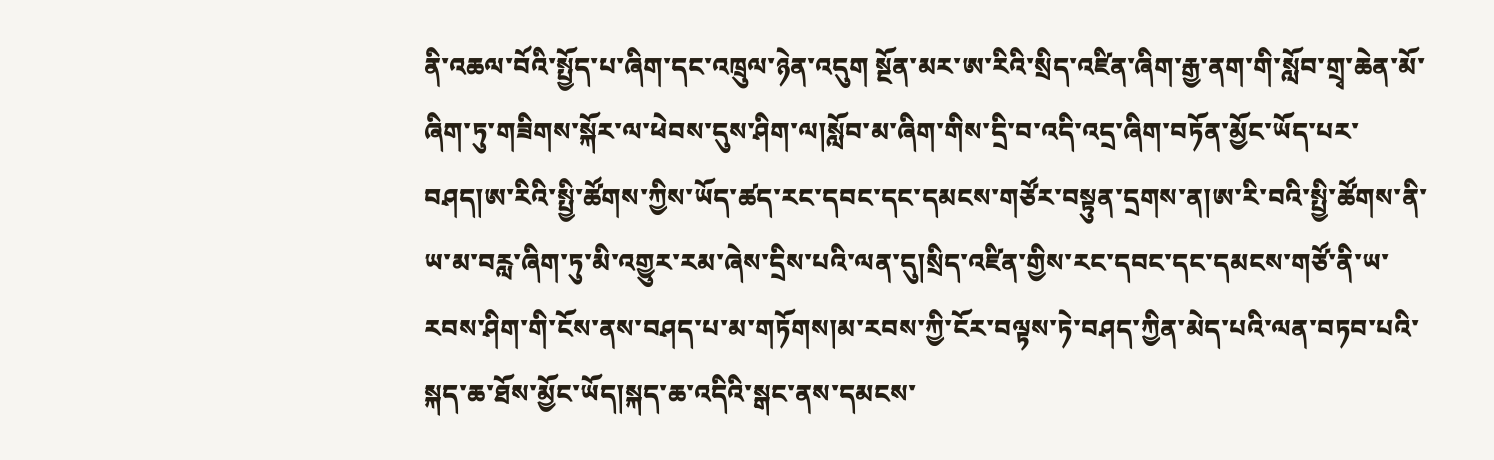ནི་འཆལ་བོའི་སྤྱོད་པ་ཞིག་དང་འཁྲུལ་ཉེན་འདུག སྔོན་མར་ཨ་རིའི་སྲིད་འཛིན་ཞིག་རྒྱ་ནག་གི་སློབ་གྲྭ་ཆེན་མོ་ཞིག་ཏུ་གཟིགས་སྐོར་ལ་ཕེབས་དུས་ཤིག་ལ།སློབ་མ་ཞིག་གིས་དྲི་བ་འདི་འདྲ་ཞིག་བཏོན་མྱོང་ཡོད་པར་བཤད།ཨ་རིའི་སྤྱི་ཚོགས་ཀྱིས་ཡོད་ཚད་རང་དབང་དང་དམངས་གཙོར་བསྟུན་དྲགས་ན།ཨ་རི་བའི་སྤྱི་ཚོགས་ནི་ཡ་མ་བརླ་ཞིག་ཏུ་མི་འགྱུར་རམ་ཞེས་དྲིས་པའི་ལན་དུ།སྲིད་འཛིན་གྱིས་རང་དབང་དང་དམངས་གཙོ་ནི་ཡ་རབས་ཤིག་གི་ངོས་ནས་བཤད་པ་མ་གཏོགས།མ་རབས་ཀྱི་ངོར་བལྟས་ཏེ་བཤད་ཀྱིན་མེད་པའི་ལན་བཏབ་པའི་སྐད་ཆ་ཐོས་མྱོང་ཡོད།སྐད་ཆ་འདིའི་སྒང་ནས་དམངས་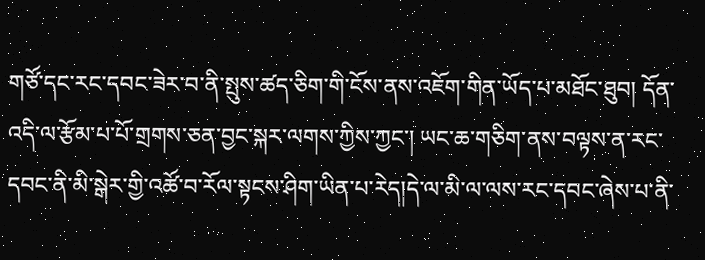གཙོ་དང་རང་དབང་ཟེར་བ་ནི་སྤུས་ཚད་ཅིག་གི་ངོས་ནས་འཇོག་གིན་ཡོད་པ་མཐོང་ཐུབ། དོན་འདི་ལ་རྩོམ་པ་པོ་གྲགས་ཅན་བྱང་སྐར་ལགས་ཀྱིས་ཀྱང་། ཡང་ཆ་གཅིག་ནས་བལྟས་ན་རང་དབང་ནི་མི་སྒེར་གྱི་འཚོ་བ་རོལ་སྟངས་ཤིག་ཡིན་པ་རེད།དེ་ལ་མི་ལ་ལས་རང་དབང་ཞེས་པ་ནི་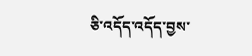ཅི་འདོད་འདོད་བྱས་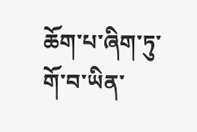ཆོག་པ་ཞིག་ཏུ་གོ་བ་ཡིན་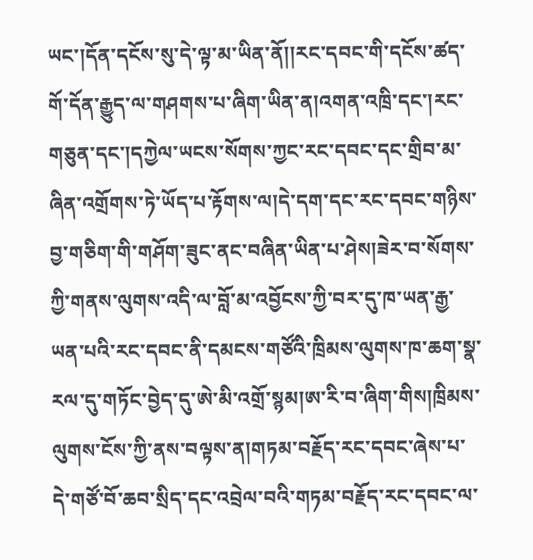ཡང་།དོན་དངོས་སུ་དེ་ལྟ་མ་ཡིན་ནོ།།རང་དབང་གི་དངོས་ཚད་གོ་དོན་རྒྱུད་ལ་གཤགས་པ་ཞིག་ཡིན་ན།འགན་འཁྲི་དང་།རང་གཅུན་དང་།དཀྱེལ་ཡངས་སོགས་ཀྱང་རང་དབང་དང་གྲིབ་མ་ཞིན་འགྲོགས་ཏེ་ཡོད་པ་རྟོགས་ལ།དེ་དག་དང་རང་དབང་གཉིས་བྱ་གཅིག་གི་གཤོག་ཟུང་ནང་བཞིན་ཡིན་པ་ཤེས།ཟེར་བ་སོགས་ཀྱི་གནས་ལུགས་འདི་ལ་བློ་མ་འབྱོངས་ཀྱི་བར་དུ་ཁ་ཡན་རྒྱ་ཡན་པའི་རང་དབང་ནི་དམངས་གཙོའི་ཁྲིམས་ལུགས་ཁ་ཆག་སྣ་རལ་དུ་གཏོང་བྱེད་དུ་ཨེ་མི་འགྲོ་སྙམ།ཨ་རི་བ་ཞིག་གིས།ཁྲིམས་ལུགས་ངོས་ཀྱི་ནས་བལྟས་ན།གཏམ་བརྗོད་རང་དབང་ཞེས་པ་དེ་གཙོ་བོ་ཆབ་སྲིད་དང་འབྲེལ་བའི་གཏམ་བརྗོད་རང་དབང་ལ་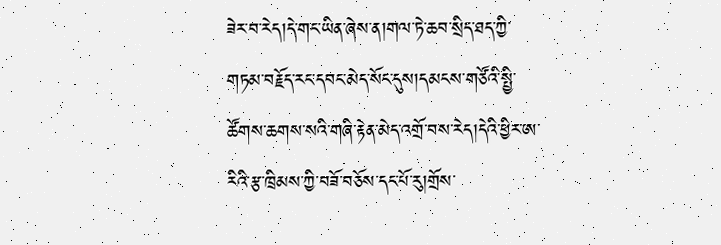ཟེར་བ་རེད།དེ་གང་ཡིན་ཞེས་ན།གལ་ཏེ་ཆབ་སྲིད་ཐད་ཀྱི་གཏམ་བརྗོད་རང་དབང་མེད་སོང་དུས།དམངས་གཙོའི་སྤྱི་ཚོགས་ཆགས་སའི་གཞི་རྟེན་མེད་འགྲོ་བས་རེད།དེའི་ཕྱིར་ཨ་རིའི་རྩ་ཁྲིམས་ཀྱི་བཟོ་བཅོས་དང་པོ་རུ།གྲོས་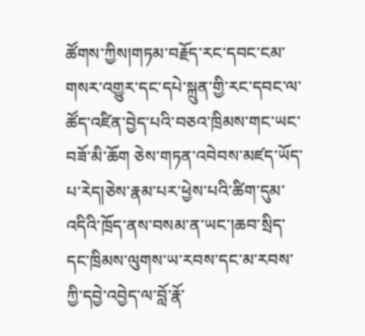ཚོགས་ཀྱིས།གཏམ་བརྗོད་རང་དབང་ངམ་གསར་འགྱུར་དང་དཔེ་སྐྲུན་གྱི་རང་དབང་ལ་ཚོད་འཛིན་བྱེད་པའི་བཅའ་ཁྲིམས་གང་ཡང་བཟོ་མི་ཆོག ཅེས་གཏན་འབེབས་མཛད་ཡོད་པ་རེད།ཅེས་རྣམ་པར་ཕྱེས་པའི་ཚིག་དུམ་འདིའི་ཁྲོད་ནས་བསམ་ན་ཡང་།ཆབ་སྲིད་དང་ཁྲིམས་ལུགས་ཡ་རབས་དང་མ་རབས་ཀྱི་དབྱེ་འབྱེད་ལ་བློ་རྣོ་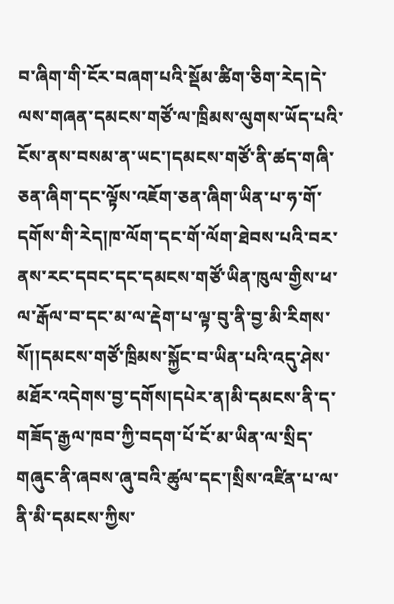བ་ཞིག་གི་ངོར་བཞག་པའི་སྡོམ་ཚིག་ཅིག་རེད།དེ་ལས་གཞན་དམངས་གཙོ་ལ་ཁྲིམས་ལུགས་ཡོད་པའི་ངོས་ནས་བསམ་ན་ཡང་།དམངས་གཙོ་ནི་ཚད་གཞི་ཅན་ཞིག་དང་ལྟོས་འཇོག་ཅན་ཞིག་ཡིན་པ་ཧ་གོ་དགོས་གི་རེད།ཁ་ལོག་དང་གོ་ལོག་ཐེབས་པའི་བར་ནས་རང་དབང་དང་དམངས་གཙོ་ཡིན་ཁུལ་གྱིས་ཕ་ལ་རྒོལ་བ་དང་མ་ལ་རྡེག་པ་ལྟ་བུ་ནི་བྱ་མི་རིགས་སོ།།དམངས་གཙོ་ཁྲིམས་སྐྱོང་བ་ཡིན་པའི་འདུ་ཤེས་མཐོར་འདེགས་བྱ་དགོས།དཔེར་ན།མི་དམངས་ནི་ད་གཟོད་རྒྱལ་ཁབ་ཀྱི་བདག་པོ་ངོ་མ་ཡིན་ལ་སྲིད་གཞུང་ནི་ཞབས་ཞུ་བའི་ཚུལ་དང་།སྲིས་འཛིན་པ་ལ་ནི་མི་དམངས་ཀྱིས་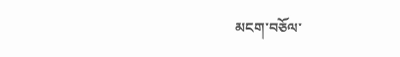མངག་བཅོལ་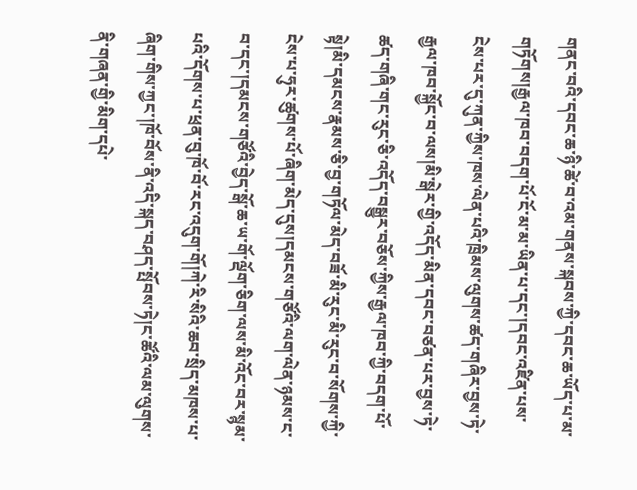གནང་བའི་དབང་ཆ་ཉི་ཚེ་བ་འམ་གནས་སྐབས་ཀྱི་དབང་ཆ་ཡོད་པ་མ་གཏོགས།རྒྱལ་ཁབ་བདག་པོ་ངོ་མ་མ་ཡིན་པ་དང་།དབང་འཛིན་པས་ངེས་པར་དུ་ཀུན་ཀྱིས་ཁས་ལེན་པའི་ཁྲིམས་ལུགས་ཚད་གཞིར་བྱས་ཏེ་རྒྱལ་ཁབ་སྐྱོང་བ་ལས།མི་སྒེར་གྱི་འདོད་མིན་དབང་བཙན་པར་བྱས་ཏེ་ཚད་གཞི་གང་རུང་ཅི་འདོད་བསྒྱུར་བཅོས་ཀྱིས་རྒྱལ་ཁབ་ཀྱི་བདག་པོ་སྟེ།མི་དམངས་རྣམས་ཅི་བྱ་གཏོལ་མེད་བཟོ་མི་རུང་མི་རུང་བ་སོགས་ཀྱི་ངེས་པ་ཧུར་ཚུགས་པོ་ཞིག་མེད་དུས།དམངས་གཙོའི་ལག་ལེན་ཉམས་ང་བ་དང་།དམངས་གཙོའི་བྱེད་སྒོ་ཆ་ཡ་གོ་ལྡོག་ཅིག་ལས་མི་འོང་བར་སྙམ་པའི་དོགས་པ་ཕྲན་བུ་ཁོ་བོ་རང་འདུག་གོ།ཀེ་རི་སིའི་ཆབ་སྲིད་མཁས་པ་ཞིག་གིས་ཀྱང་།ཁོ་བོས་ནི་འདི་སྐད་བཤད་སྤོབས་ཏེ།ང་ཚོའི་ལམ་ལུགས་ནི་གཞན་གྱི་མིག་དཔེ་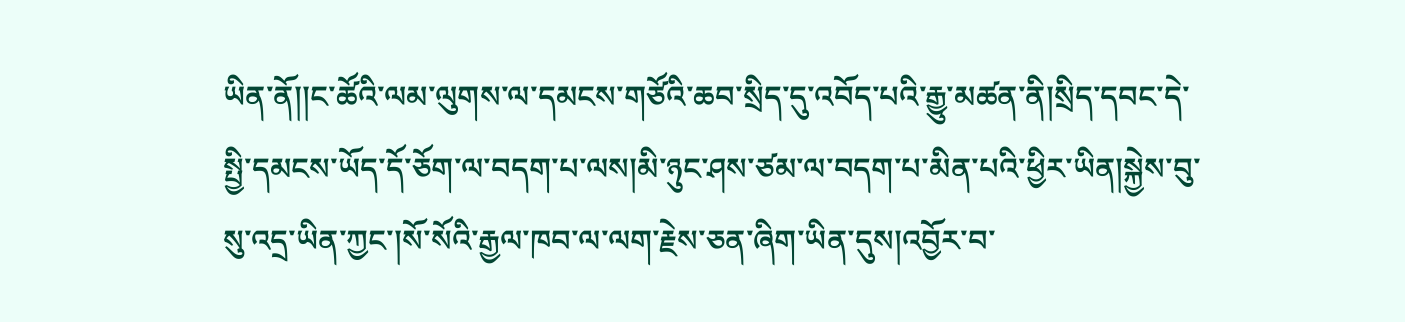ཡིན་ནོ།།ང་ཚོའི་ལམ་ལུགས་ལ་དམངས་གཙོའི་ཆབ་སྲིད་དུ་འབོད་པའི་རྒྱུ་མཚན་ནི།སྲིད་དབང་དེ་སྤྱི་དམངས་ཡོད་དོ་ཅོག་ལ་བདག་པ་ལས།མི་ཉུང་ཤས་ཙམ་ལ་བདག་པ་མིན་པའི་ཕྱིར་ཡིན།སྐྱེས་བུ་སུ་འདྲ་ཡིན་ཀྱང་།སོ་སོའི་རྒྱལ་ཁབ་ལ་ལག་རྗེས་ཅན་ཞིག་ཡིན་དུས།འབྱོར་བ་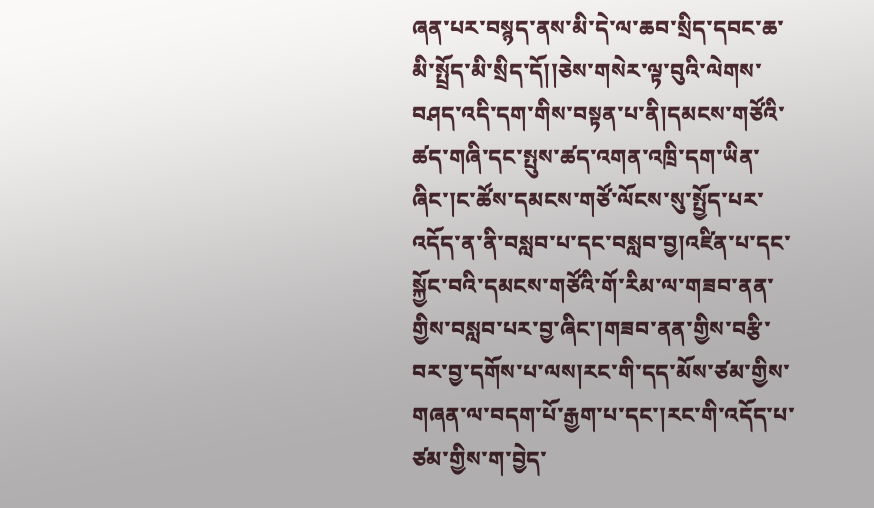ཞན་པར་བསྙད་ནས་མི་དེ་ལ་ཆབ་སྲིད་དབང་ཆ་མི་སྤྲོད་མི་སྲིད་དོ།།ཅེས་གསེར་ལྟ་བུའི་ལེགས་བཤད་འདི་དག་གིས་བསྟན་པ་ནི།དམངས་གཙོའི་ཚད་གཞི་དང་སྤུས་ཚད་འགན་འཁྲི་དག་ཡིན་ཞིང་།ང་ཚོས་དམངས་གཙོ་ལོངས་སུ་སྤྱོད་པར་འདོད་ན་ནི་བསླབ་པ་དང་བསླབ་བྱ།འཛིན་པ་དང་སྐྱོང་བའི་དམངས་གཙོའི་གོ་རིམ་ལ་གཟབ་ནན་གྱིས་བསླབ་པར་བྱ་ཞིང་།གཟབ་ནན་གྱིས་བརྩི་བར་བྱ་དགོས་པ་ལས།རང་གི་དད་མོས་ཙམ་གྱིས་གཞན་ལ་བདག་པོ་རྒྱག་པ་དང་།རང་གི་འདོད་པ་ཙམ་གྱིས་ག་བྱེད་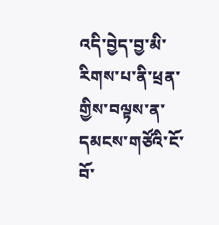འདི་བྱེད་བྱ་མི་རིགས་པ་ནི་ཕྲན་གྱིས་བལྟས་ན་དམངས་གཙོའི་ངོ་བོ་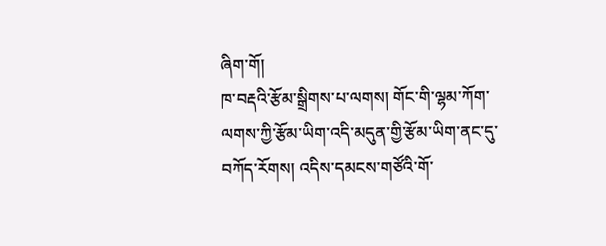ཞིག་གོ།
ཁ་བརྡའི་རྩོམ་སྒྲིགས་པ་ལགས། གོང་གི་ལྷམ་ཀོག་ལགས་ཀྱི་རྩོམ་ཡིག་འདི་མདུན་གྱི་རྩོམ་ཡིག་ནང་དུ་བཀོད་རོགས། འདིས་དམངས་གཙོའི་གོ་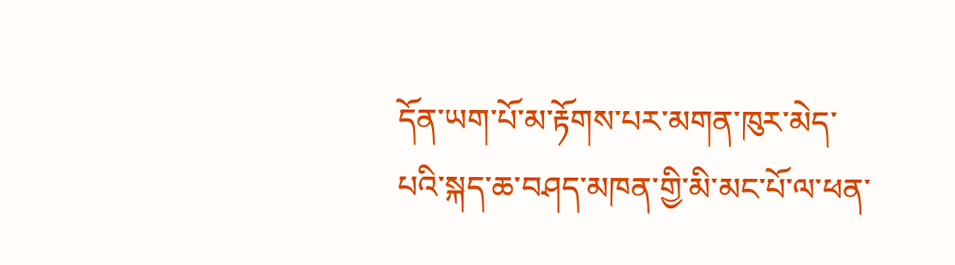དོན་ཡག་པོ་མ་རྟོགས་པར་མགན་ཁུར་མེད་པའི་སྐད་ཆ་བཤད་མཁན་གྱི་མི་མང་པོ་ལ་ཕན་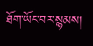ཐོག་ཡོང་བར་སྙམས།